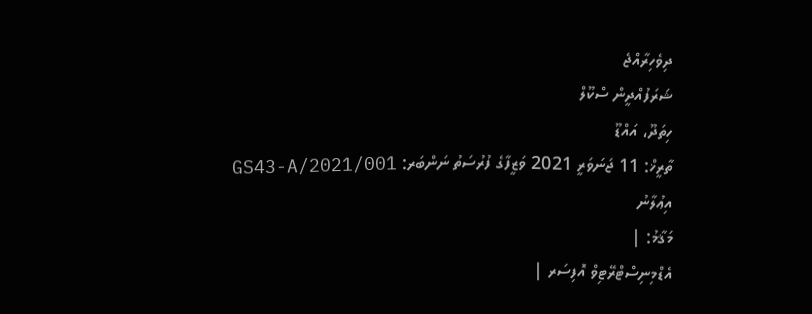ދިވެހިރާއްޖެ
ޝަރަފުއްދީން ސްކޫލް
ހިތަދޫ، އައްޑޫ
ތާރީޚް: 11 ޖަނަވަރީ 2021 ވަޒީފާގެ ފުރުސަތު ނަންބަރ: 2021/001/GS43-A
އިޢުލާނު
މަޤާމު: |
އެޑްމިނިސްޓްރޭޓިވް އޮފިސަރ |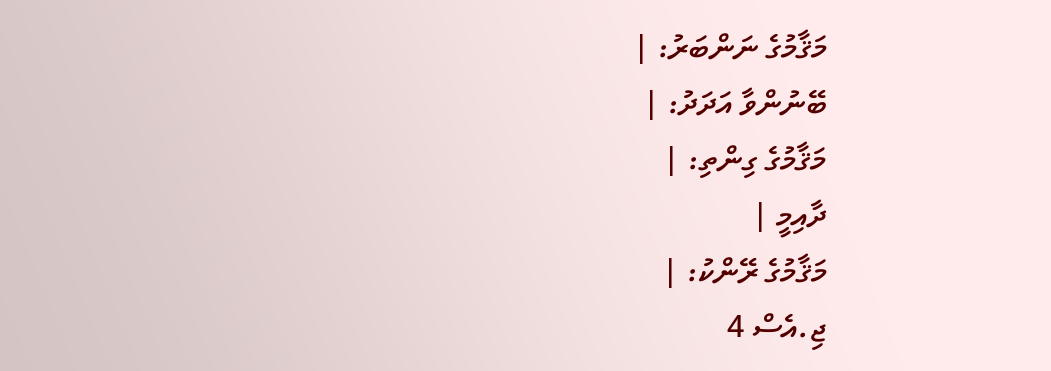މަޤާމުގެ ނަންބަރު: |
ބޭނުންވާ އަދަދު: |
މަޤާމުގެ ގިންތި: |
ދާއިމީ |
މަޤާމުގެ ރޭންކު: |
ޖި.އެސް 4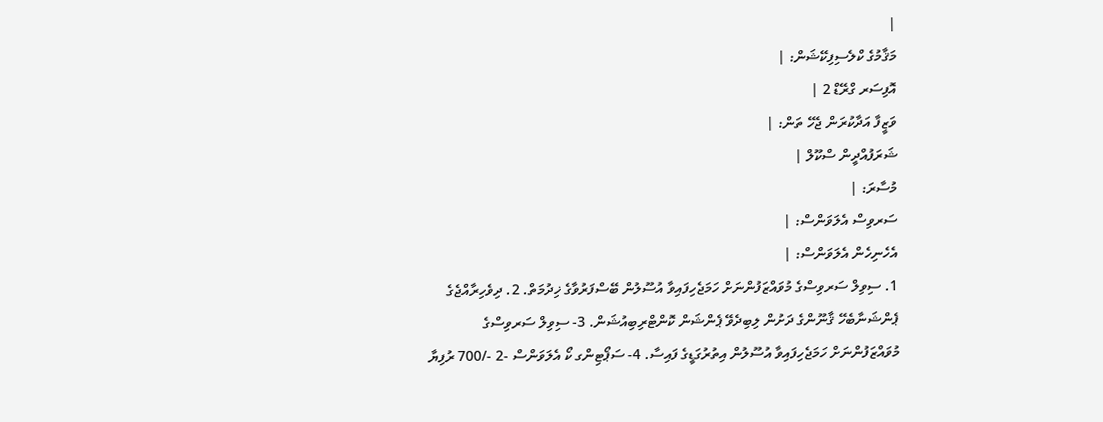|
މަޤާމުގެ ކްލެސިފިކޭޝަން: |
އޮފިސަރ ގްރޭޑް 2 |
ވަޒީފާ އަދާކުރަން ޖެހޭ ތަން: |
ޝަރަފުއްދީން ސްކޫލް |
މުސާރަ: |
ސަރވިސް އެލަވަންސް: |
އެހެނިހެން އެލަވަންސް: |
1. ސިވިލް ސަރވިސްގެ މުވައްޒަފުންނަށް ހަމަޖެހިފައިވާ އުސޫލުން ބޭސްފަރުވާގެ ޚިދުމަތް. 2. ދިވެހިރާއްޖެގެ ޕެންޝަނާބެހޭ ޤާނޫންގެ ދަށުން ލިބިދެވޭ ޕެންޝަން ކޮންޓްރިބިއުޝަން. 3- ސިވިލް ސަރވިސްގެ މުވައްޒަފުންނަށް ހަމަޖެހިފައިވާ އުސޫލުން އިތުރުގަޑީގެ ފައިސާ. 4- ސަޕޯޓިންގ ކޯ އެލަވަންސް -2 -/700 ރުފިޔާ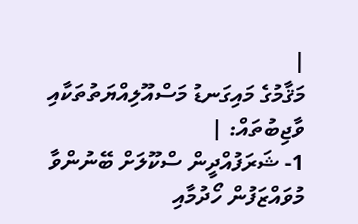|
މަޤާމުގެ މައިގަނޑު މަސްއޫލިއްޔަތުތަކާއި ވާޖިބުތައް: |
1- ޝަރަފުއްދީން ސްކޫލަށް ބޭނުންވާ މުވައްޒަފުން ހޯދުމާއި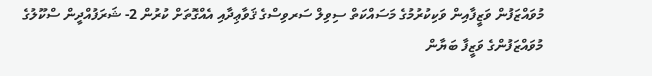މުވައްޒަފުން ވަޒީފާއިން ވަކިކުރުމުގެ މަސައްކަތް ސިވިލް ސަރވިސްގެ ޤަވާޢިދާއި އެއްގޮތަށް ކުރުން 2- ޝަރަފުއްދީން ސްކޫލުގެ މުވައްޒަފުންގެ ވަޒީފާ ބަޔާން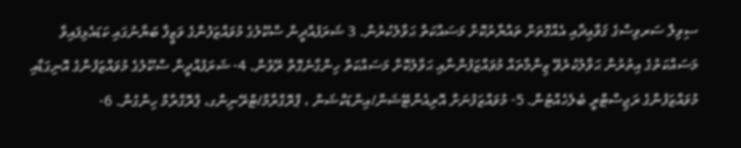ސިވިލް ސަރވިސްގެ ޤަވާޢިދާއި އެއްގޮތަށް ތައްޔާރުކޮށް މަސައްކަތް ޙަވާލުކުރުން. 3 ޝަރަފުއްދީން ސްކޫލުގެ މުވައްޒަފުންގެ ވަޒީފާ ބަޔާނުގައި ކަޑައެޅިފައިވާ މަސައްކަތުގެ އިތުރުން ޙަވާލުކުރެވޭ ޒިންމާތައް މުވައްޒަފުންނާއި ޙަވާލުކޮށް މަސައްކަތް ހިންގާނެގޮތް ރޭވުން. 4- ޝަރަފުއްދީން ސްކޫލުގެ މުވައްޒަފުންގެ އޮނިގަޑާއި މުވައްޒަފުންގެ ރަޖިސްޓްރީ ބެލެހެއްޓުން. 5- މުވައްޒަފުނަށް އޮރިއެންޓޭޝަން/އިންޑަކްޝަން ، ޕްރޮގްރާމް/ޓްރޭނިންގ، ޕްރޮގްރާމް ހިންގުން. 6-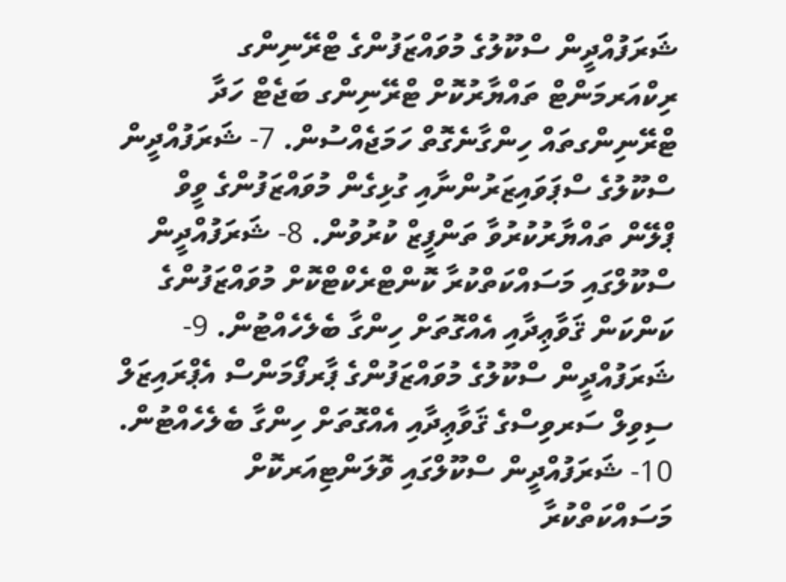ޝަރަފުއްދީން ސްކޫލުގެ މުވައްޒަފުންގެ ޓްރޭނިންގ ރިކްއަރމަންޓް ތައްޔާރުކޮށް ޓްރޭނިންގ ބަޖެޓް ހަދާ ޓްރޭނިންގތައް ހިންގާނެގޮތް ހަމަޖެއްސުން. 7- ޝަރަފުއްދީން ސްކޫލުގެ ސްޕަވައިޒަރުންނާއި ގުޅިގެން މުވައްޒަފުންގެ ވީވް ޕްލޭން ތައްޔާރުކުރުވާ ތަންފީޒް ކުރުވުން. 8- ޝަރަފުއްދީން ސްކޫލްގައި މަސައްކަތްކުރާ ކޮންޓްރެކްޓްކޮށް މުވައްޒަފުންގެ ކަންކަން ޤަވާޢިދާއި އެއްގޮތަށް ހިންގާ ބެލެހެއްޓުން. 9- ޝަރަފުއްދީން ސްކޫލުގެ މުވައްޒަފުންގެ ޕާރފޯމަންސް އެޕްރައިޒަލް ސިވިލް ސަރވިސްގެ ޤަވާޢިދާއި އެއްގޮތަށް ހިންގާ ބެލެހެއްޓުން. 10- ޝަރަފުއްދީން ސްކޫލްގައި ވޮލަންޓިއަރކޮށް މަސައްކަތްކުރާ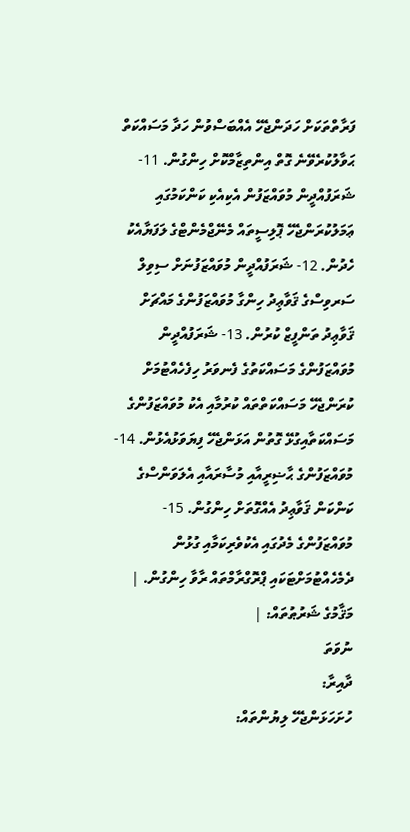ފަރާތްތަކަށް ހަދަންޖެހޭ އެއްބަސްވުން ހަދާ މަސައްކަތް ޙަވާލުކުރެވޭނެ ގޮތް އިންތިޒާމްކޮށް ހިންގުން. 11- ޝަރަފުއްދީން މުވައްޒަފުން އެކިއެކި ކަންކަމުގައި ޢަމަލުކުރަންޖެހޭ ޕޮލިސީތައް މެނޭޖްމެންޓްގެ ލަފަޔާއެކު ހެދުން. 12- ޝަރަފުއްދީން މުވައްޒަފުނަށް ސިވިލް ސަރވިސްގެ ޤަވާޢިދު ހިންގާ މުވައްޒަފުންގެ މައްޗަށް ޤަވާޢިދު ތަންފީޒް ކުރުން. 13- ޝަރަފުއްދީން މުވައްޒަފުންގެ މަސައްކަތުގެ ފެނވަރު ހިފެހެއްޓުމަށް ކުރަންޖެހޭ މަސައްކަތްތައް ކުރުމާއި އެކު މުވައްޒަފުންގެ މަސައްކަތާއިގުޅޭ ގޮތުން އަޅަންޖެހޭ ފިޔަވަޅުއެޅުން. 14- މުވައްޒަފުންގެ ޙާޟިރީއާއި މުސާރައާއި އެލަވަންސްގެ ކަންކަން ޤަވާޢިދު އެއްގޮތަށް ހިންގުން. 15- މުވައްޒަފުންގެ މެދުގައި އެކުވެރިކަމާއި ގުޅުން ދެމެހެއްޓުމަށްޓަކައި ޕްރޮގްރާމްތައް ރާވާ ހިންގުން. |
މަޤާމުގެ ޝަރުޠުތައް: |
ނުވަތަ
ދާއިރާ:
ހުށަހަޅަންޖެހޭ ލިޔުންތައް: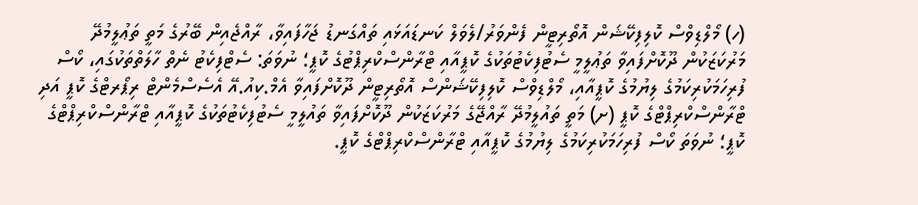(ހ) މޯލްޑިވްސް ކޮލިފިކޭޝަން އޮތޯރިޓީން ފެންވަރު/ލެވަލް ކަނޑައަޅައި ތައްގަނޑު ޖަހާފައިވާ، ރާއްޖެއިން ބޭރުގެ މަތީ ތަޢުލީމުދޭ މަރުކަޒަކުން ދޫކޮށްފައިވާ ތަޢުލީމީ ސެޓުފިކެޓުތަކުގެ ކޮޕީއާއި ޓްރާންސްކްރިޕްޓުގެ ކޮޕީ؛ ނުވަތަ: ސެޓްފިކެޓު ނެތް ހާލަތްތަކުގައި، ކޯސް ފުރިހަމަކުރިކަމުގެ ލިޔުމުގެ ކޮޕީއާއި، މޯލްޑިވްސް ކޮލިފިކޭޝަންސް އޮތޯރިޓީން ދޫކޮށްފައިވާ އެމް.ކިއު.އޭ އެސެސްމެންޓް ރިޕޯރޓްގެ ކޮޕީ އަދި ޓްރާންސްކްރިޕްޓްގެ ކޮޕީ (ށ) މަތީ ތައުލީމުދޭ ރާއްޖޭގެ މަރުކަޒަކުން ދޫކޮށްފައިވާ ތައުލީމީ ސެޓުފިކެޓުތަކުގެ ކޮޕީއާއި ޓްރާންސްކްރިޕްޓްގެ ކޮޕީ؛ ނުވަތަ ކޯސް ފުރިހަމަކުރިކަމުގެ ލިޔުމުގެ ކޮޕީއާއި ޓްރާންސްކްރިޕްޓްގެ ކޮޕީ.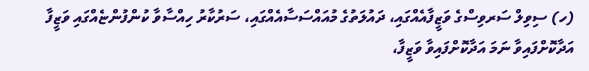(ހ) ސިވިލް ސަރވިސްގެ ވަޒީފާއެއްގައި، ދައުލަތުގެ މުއައްސަސާއެއްގައި، ސަރުކާރު ހިއްސާވާ ކުންފުންޏެއްގައި ވަޒީފާ އަދާކޮށްފައިވާ ނަމަ އަދާކޮށްފައިވާ ވަޒީފާ،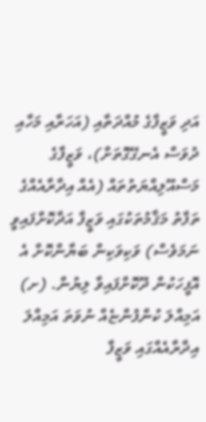އަދި ވަޒީފާގެ މުއްދަތާއި (އަހަރާއި މަހާއި ދުވަސް އެނގޭގޮތަށް)، ވަޒީފާގެ މަސްއޫލިއްޔަތުތައް (އެއް އިދާރާއެއްގެ ތަފާތު މަޤާމުތަކުގައި ވަޒީފާ އަދާކޮށްފައިވީ ނަމަވެސް) ވަކިވަކިން ބަޔާންކޮށް އެ އޮފީހަކުން ދޫކޮށްފައިވާ ލިޔުން. (ށ) އަމިއްލަ ކުންފުންޏެއް ނުވަތަ އަމިއްލަ އިދާރާއެއްގައި ވަޒީފާ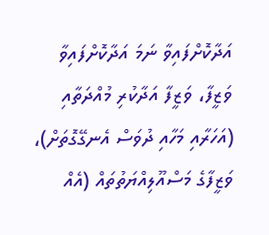އަދާކޮށްފައިވާ ނަމަ އަދާކޮށްފައިވާ ވަޒީފާ، ވަޒީފާ އަދާކުރި މުއްދަތާއި (އަހަރާއި މަހާއި ދުވަސް އެނގޭގޮތަށް)، ވަޒީފާގެ މަސްއޫލިއްޔަތުތައް (އެއް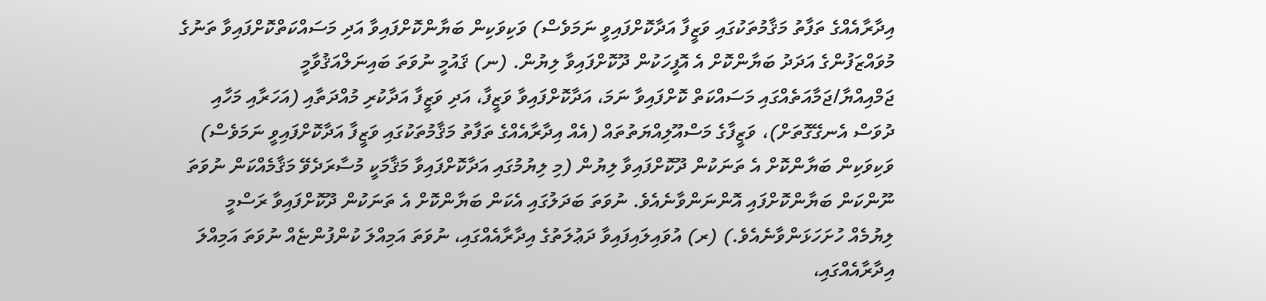އިދާރާއެއްގެ ތަފާތު މަޤާމުތަކުގައި ވަޒީފާ އަދާކޮށްފައިވީ ނަމަވެސް) ވަކިވަކިން ބަޔާންކޮށްފައިވާ އަދި މަސައްކަތްކޮށްފައިވާ ތަނުގެ މުވައްޒަފުންގެ އަދަދު ބަޔާންކޮށް އެ އޮފީހަކުން ދޫކޮށްފައިވާ ލިޔުން. (ނ) ޤައުމީ ނުވަތަ ބައިނަލްއަޤުވާމީ ޖަމްއިއްޔާ/ޖަމާއަތެއްގައި މަސައްކަތް ކޮށްފައިވާ ނަމަ، އަދާކޮށްފައިވާ ވަޒީފާ، އަދި ވަޒީފާ އަދާކުރި މުއްދަތާއި (އަހަރާއި މަހާއި ދުވަސް އެނގޭގޮތަށް)، ވަޒީފާގެ މަސްއޫލިއްޔަތުތައް (އެއް އިދާރާއެއްގެ ތަފާތު މަޤާމުތަކުގައި ވަޒީފާ އަދާކޮށްފައިވީ ނަމަވެސް) ވަކިވަކިން ބަޔާންކޮށް އެ ތަނަކުން ދޫކޮށްފައިވާ ލިޔުން (މި ލިޔުމުގައި އަދާކޮށްފައިވާ މަޤާމަކީ މުސާރަދެވޭ މަޤާމެއްކަން ނުވަތަ ނޫންކަން ބަޔާންކޮށްފައި އޮންނަންވާނެއެވެ. ނުވަތަ ބަދަލުގައި އެކަން ބަޔާންކޮށް އެ ތަނަކުން ދޫކޮށްފައިވާ ރަސްމީ ލިޔުމެއް ހުށަހަޅަންވާނެއެވެ.) (ރ) އުވައިލައިފައިވާ ދަޢުލަތުގެ އިދާރާއެއްގައި، ނުވަތަ އަމިއްލަ ކުންފުންޏެއް ނުވަތަ އަމިއްލަ އިދާރާއެއްގައި،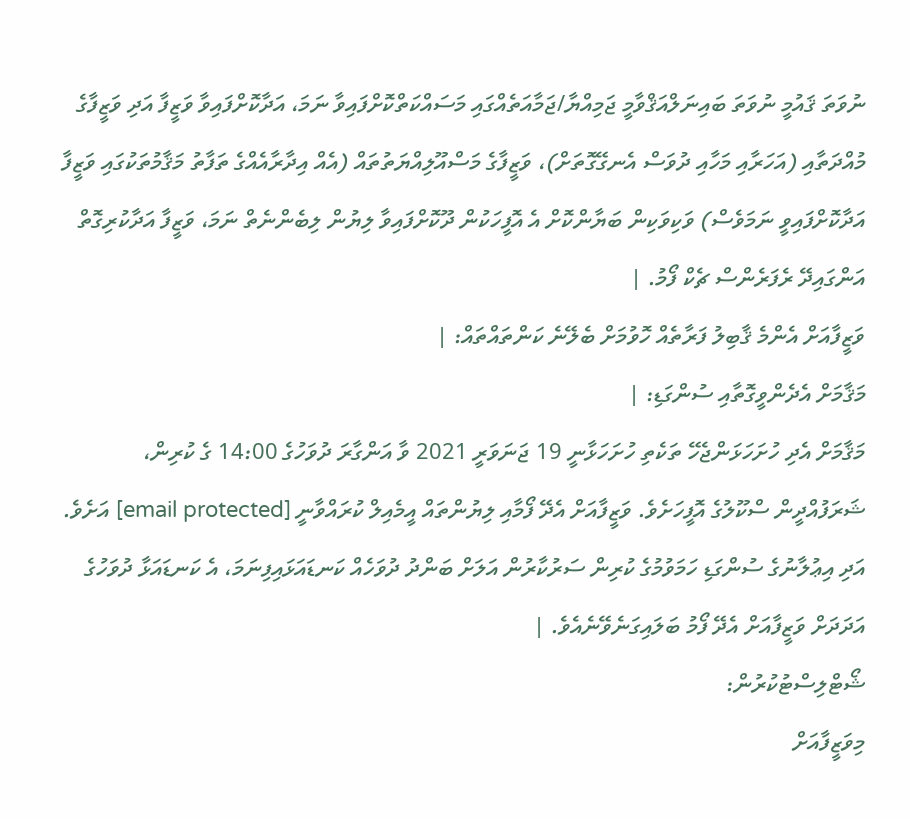ނުވަތަ ޤައުމީ ނުވަތަ ބައިނަލްއަޤްވާމީ ޖަމިއްޔާ/ޖަމާއަތެއްގައި މަސައްކަތްކޮށްފައިވާ ނަމަ، އަދާކޮށްފައިވާ ވަޒީފާ އަދި ވަޒީފާގެ މުއްދަތާއި (އަހަރާއި މަހާއި ދުވަސް އެނގޭގޮތަށް)، ވަޒީފާގެ މަސްއޫލިއްޔަތުތައް (އެއް އިދާރާއެއްގެ ތަފާތު މަޤާމުތަކުގައި ވަޒީފާ އަދާކޮށްފައިވީ ނަމަވެސް) ވަކިވަކިން ބަޔާންކޮށް އެ އޮފީހަކުން ދޫކޮށްފައިވާ ލިޔުން ލިބެންނެތް ނަމަ، ވަޒީފާ އަދާކުރިގޮތް އަންގައިދޭ ރެފަރެންސް ޗެކް ފޯމު. |
ވަޒީފާއަށް އެންމެ ޤާބިލު ފަރާތެއް ހޮވުމަށް ބެލޭނެ ކަންތައްތައް: |
މަޤާމަށް އެދެންވީގޮތާއި ސުންގަޑި: |
މަޤާމަށް އެދި ހުށަހަޅަންޖެހޭ ތަކެތި ހުށަހަޅާނީ 19 ޖަނަވަރީ 2021 ވާ އަންގާރަ ދުވަހުގެ 14:00 ގެ ކުރިން، ޝަރަފުއްދީން ސްކޫލުގެ އޮފީހަށެވެ. ވަޒީފާއަށް އެދޭ ފޯމާއި ލިޔުންތައް އީމެއިލް ކުރައްވާނީ [email protected] އަށެވެ. އަދި އިޢުލާނުގެ ސުންގަޑި ހަމަވުމުގެ ކުރިން ސަރުކާރުން އަލަށް ބަންދު ދުވަހެއް ކަނޑައަޅައިފިނަމަ، އެ ކަނޑައަޅާ ދުވަހުގެ އަދަދަށް ވަޒީފާއަށް އެދޭ ފޯމު ބަލައިގަނެވޭނެއެވެ. |
ޝޯޓްލިސްޓުކުރުން:
މިވަޒީފާއަށް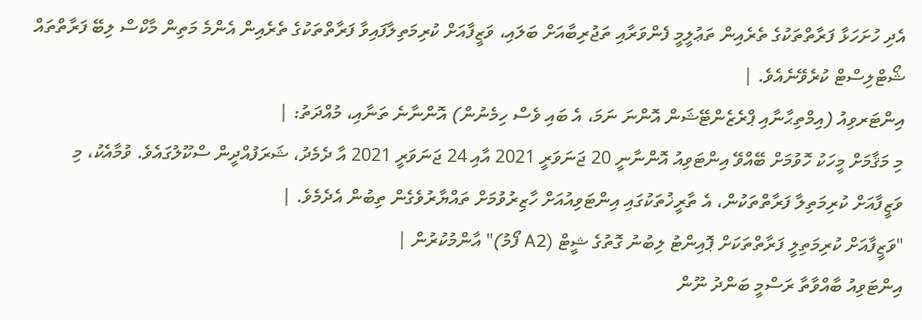އެދި ހުށަހަޅާ ފަރާތްތަކުގެ ތެރެއިން ތަޢުލީމީ ފެންވަރާއި ތަޖުރިބާއަށް ބަލައި، ވަޒީފާއަށް ކުރިމަތިލާފައިވާ ފަރާތްތަކުގެ ތެރެއިން އެންމެ މަތިން މާކްސް ލިބޭ ފަރާތްތައް ޝޯޓްލިސްޓް ކުރެވޭނެއެވެ. |
އިންޓަރވިއު (އިމްތިޙާނާއި ޕްރެޒެންޓޭޝަން އޮންނަ ނަމަ، އެ ބައި ވެސް ހިމެނުން) އޮންނާނެ ތަނާއި، މުއްދަތު: |
މި މަޤާމަށް މީހަކު ހޮވުމަށް ބޭއްވޭ އިންޓަވިއު އޮންނާނީ 20 ޖަނަވަރީ 2021 އާއި 24 ޖަނަވަރީ 2021 އާ ދެމެދު، ޝަރަފުއްދީން ސްކޫލުގައެވެ. ވުމާއެކު، މި ވަޒީފާއަށް ކުރިމަތިލާ ފަރާތްތަކުން، އެ ތާރީޚުތަކުގައި އިންޓަވިއުއަށް ހާޒިރުވުމަށް ތައްޔާރުވެގެން ތިބުން އެދެމެވެ. |
"ވަޒީފާއަށް ކުރިމަތިލީ ފަރާތްތަކަށް ޕޮއިންޓު ލިބުނު ގޮތުގެ ޝީޓް (A2 ފޯމު)" އާންމުކުރުން |
އިންޓަވިއު ބާއްވާތާ ރަސްމީ ބަންދު ނޫން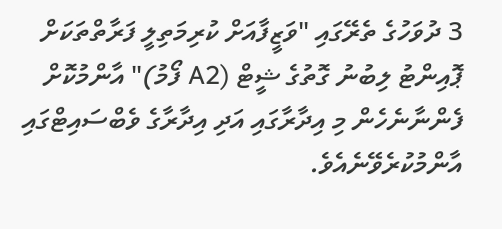3 ދުވަހުގެ ތެރޭގައި "ވަޒީފާއަށް ކުރިމަތިލީ ފަރާތްތަކަށް ޕޮއިންޓު ލިބުނު ގޮތުގެ ޝީޓް (A2 ފޯމު)" އާންމުކޮށް ފެންނާނެހެން މި އިދާރާގައި އަދި އިދާރާގެ ވެބްސައިޓްގައި އާންމުކުރެވޭނެއެވެ.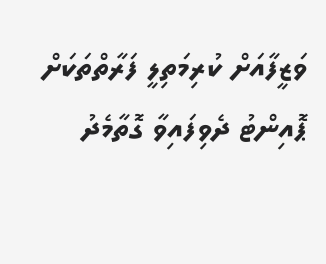ވަޒީފާއަށް ކުރިމަތިލީ ފަރާތްތަކަށް ޕޮއިންޓު ދެވިފައިވާ ގޮތާމެދު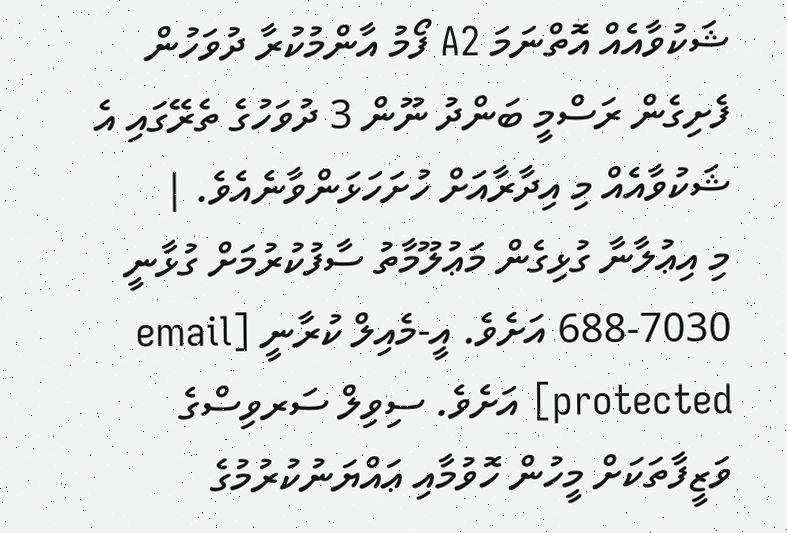ޝަކުވާއެއް އޮތްނަމަ A2 ފޯމު އާންމުކުރާ ދުވަހުން ފެށިގެން ރަސްމީ ބަންދު ނޫން 3 ދުވަހުގެ ތެރޭގައި އެ ޝަކުވާއެއް މި އިދާރާއަށް ހުށަހަޅަންވާނެއެވެ. |
މި އިޢުލާނާ ގުޅިގެން މަޢުލޫމާތު ސާފުކުރުމަށް ގުޅާނީ 7030-688 އަށެވެ. އީ-މެއިލް ކުރާނީ [email protected] އަށެވެ. ސިވިލް ސަރވިސްގެ ވަޒީފާތަކަށް މީހުން ހޮވުމާއި ޢައްޔަނުކުރުމުގެ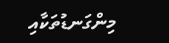މިންގަނޑުތަކާއި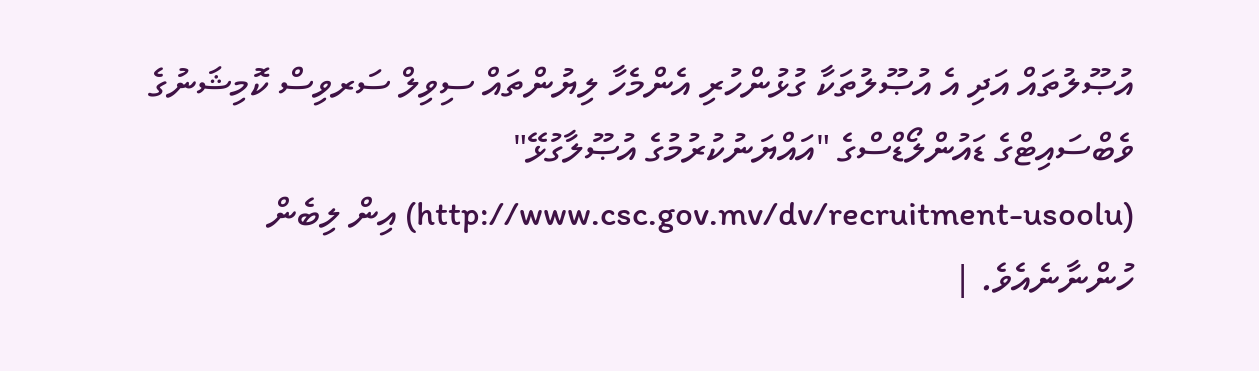އުޞޫލުތައް އަދި އެ އުޞޫލުތަކާ ގުޅުންހުރި އެންމެހާ ލިޔުންތައް ސިވިލް ސަރވިސް ކޮމިޝަނުގެ ވެބްސައިޓްގެ ޑައުންލޯޑްސްގެ "އައްޔަނުކުރުމުގެ އުޞޫލާގުޅޭ" (http://www.csc.gov.mv/dv/recruitment-usoolu) އިން ލިބެން ހުންނާނެއެވެ. |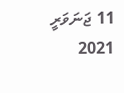11 ޖަނަވަރީ 2021